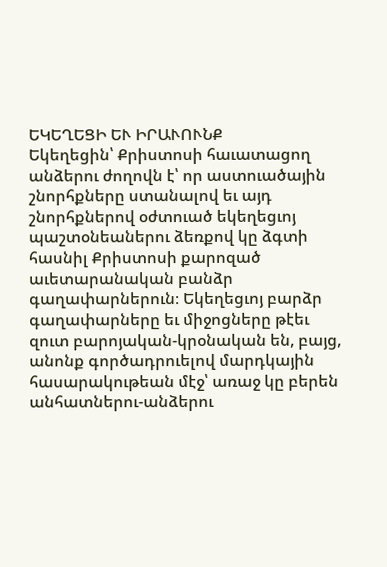ԵԿԵՂԵՑԻ ԵՒ ԻՐԱՒՈՒՆՔ
Եկեղեցին՝ Քրիստոսի հաւատացող անձերու ժողովն է՝ որ աստուածային շնորհքները ստանալով եւ այդ շնորհքներով օժտուած եկեղեցւոյ պաշտօնեաներու ձեռքով կը ձգտի հասնիլ Քրիստոսի քարոզած աւետարանական բանձր գաղափարներուն։ Եկեղեցւոյ բարձր գաղափարները եւ միջոցները թէեւ զուտ բարոյական-կրօնական են, բայց, անոնք գործադրուելով մարդկային հասարակութեան մէջ՝ առաջ կը բերեն անհատներու-անձերու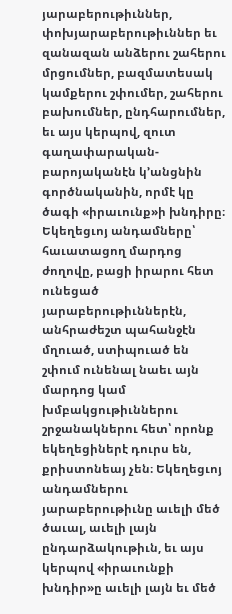յարաբերութիւններ, փոխյարաբերութիւններ եւ զանազան անձերու շահերու մրցումներ, բազմատեսակ կամքերու շփումեր, շահերու բախումներ, ընդհարումներ, եւ այս կերպով, զուտ գաղափարական-բարոյականէն կ՚անցնին գործնականին, որմէ կը ծագի «իրաւունք»ի խնդիրը։
Եկեղեցւոյ անդամները՝ հաւատացող մարդոց ժողովը, բացի իրարու հետ ունեցած յարաբերութիւններէն, անհրաժեշտ պահանջէն մղուած, ստիպուած են շփում ունենալ նաեւ այն մարդոց կամ խմբակցութիւններու շրջանակներու հետ՝ որոնք եկեղեցիներէ դուրս են, քրիստոնեայ չեն։ Եկեղեցւոյ անդամներու յարաբերութիւնը աւելի մեծ ծաւալ, աւելի լայն ընդարձակութիւն, եւ այս կերպով «իրաւունքի խնդիր»ը աւելի լայն եւ մեծ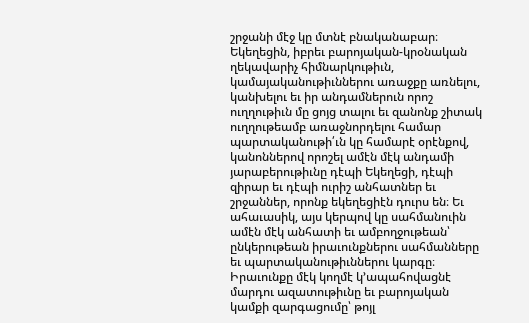շրջանի մէջ կը մտնէ բնականաբար։
Եկեղեցին, իբրեւ բարոյական-կրօնական ղեկավարիչ հիմնարկութիւն, կամայականութիւններու առաջքը առնելու, կանխելու եւ իր անդամներուն որոշ ուղղութիւն մը ցոյց տալու եւ զանոնք շիտակ ուղղութեամբ առաջնորդելու համար պարտականութի՛ւն կը համարէ օրէնքով, կանոններով որոշել ամէն մէկ անդամի յարաբերութիւնը դէպի Եկեղեցի, դէպի զիրար եւ դէպի ուրիշ անհատներ եւ շրջաններ, որոնք եկեղեցիէն դուրս են։ Եւ ահաւասիկ, այս կերպով կը սահմանուին ամէն մէկ անհատի եւ ամբողջութեան՝ ընկերութեան իրաւունքներու սահմանները եւ պարտականութիւններու կարգը։ Իրաւունքը մէկ կողմէ կ՚ապահովացնէ մարդու ազատութիւնը եւ բարոյական կամքի զարգացումը՝ թոյլ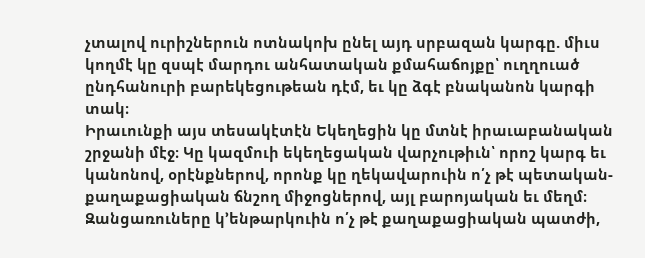չտալով ուրիշներուն ոտնակոխ ընել այդ սրբազան կարգը. միւս կողմէ կը զսպէ մարդու անհատական քմահաճոյքը՝ ուղղուած ընդհանուրի բարեկեցութեան դէմ, եւ կը ձգէ բնականոն կարգի տակ։
Իրաւունքի այս տեսակէտէն Եկեղեցին կը մտնէ իրաւաբանական շրջանի մէջ։ Կը կազմուի եկեղեցական վարչութիւն՝ որոշ կարգ եւ կանոնով, օրէնքներով, որոնք կը ղեկավարուին ո՛չ թէ պետական-քաղաքացիական ճնշող միջոցներով, այլ բարոյական եւ մեղմ։
Զանցառուները կ՚ենթարկուին ո՛չ թէ քաղաքացիական պատժի,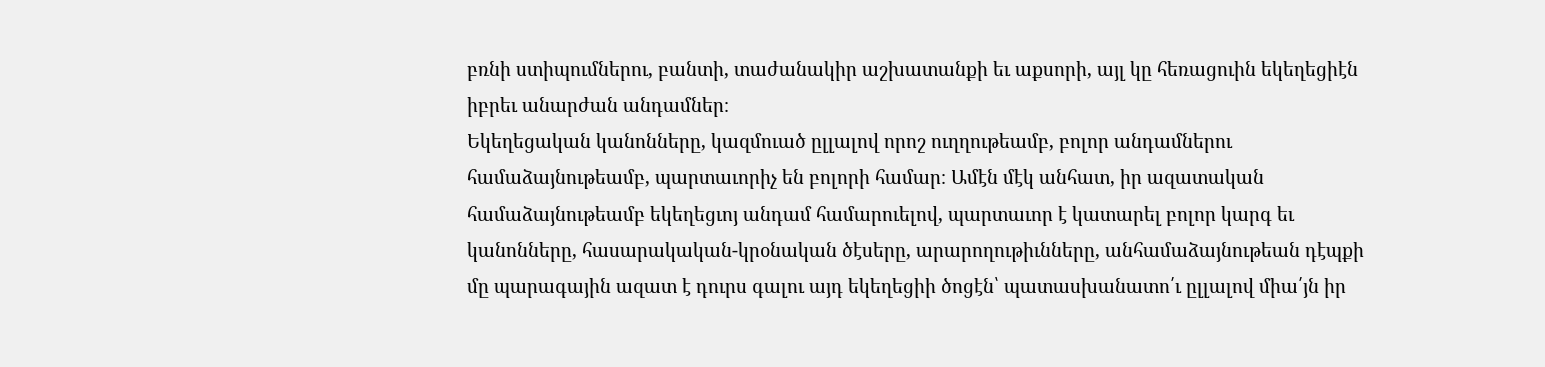բռնի ստիպումներու, բանտի, տաժանակիր աշխատանքի եւ աքսորի, այլ կը հեռացուին եկեղեցիէն իբրեւ անարժան անդամներ։
Եկեղեցական կանոնները, կազմուած ըլլալով որոշ ուղղութեամբ, բոլոր անդամներու համաձայնութեամբ, պարտաւորիչ են բոլորի համար։ Ամէն մէկ անհատ, իր ազատական համաձայնութեամբ եկեղեցւոյ անդամ համարուելով, պարտաւոր է կատարել բոլոր կարգ եւ կանոնները, հասարակական-կրօնական ծէսերը, արարողութիւնները, անհամաձայնութեան դէպքի մը պարագային ազատ է դուրս գալու այդ եկեղեցիի ծոցէն՝ պատասխանատո՛ւ ըլլալով միա՛յն իր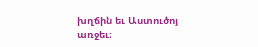խղճին եւ Աստուծոյ առջեւ։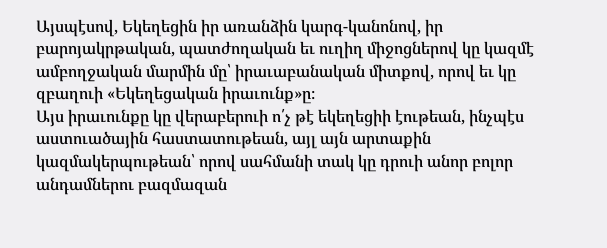Այսպէսով, Եկեղեցին իր առանձին կարգ-կանոնով, իր բարոյակրթական, պատժողական եւ ուղիղ միջոցներով կը կազմէ ամբողջական մարմին մը՝ իրաւաբանական միտքով, որով եւ կը զբաղուի «Եկեղեցական իրաւունք»ը։
Այս իրաւունքը կը վերաբերուի ո՛չ թէ եկեղեցիի էութեան, ինչպէս աստուածային հաստատութեան, այլ այն արտաքին կազմակերպութեան՝ որով սահմանի տակ կը դրուի անոր բոլոր անդամներու բազմազան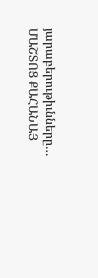յարաբերութիւնները…
ՄԱՇՏՈՑ ՔԱՀԱՆԱՅ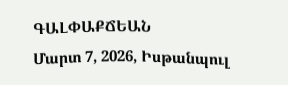ԳԱԼՓԱՔՃԵԱՆ
Մարտ 7, 2026, Իսթանպուլ